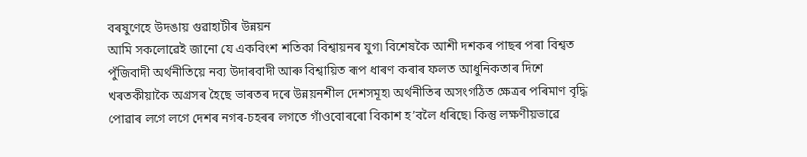বৰষুণেহে উদঙায় গুৱাহাটীৰ উন্নয়ন
আমি সকলোৱেই জানো যে একবিংশ শতিকা বিশ্বায়নৰ যুগ৷ বিশেষকৈ আশী দশকৰ পাছৰ পৰা বিশ্বত পুঁজিবাদী অৰ্থনীতিয়ে নব্য উদাৰবাদী আৰু বিশ্বায়িত ৰূপ ধাৰণ কৰাৰ ফলত আধুনিকতাৰ দিশে খৰতকীয়াকৈ অগ্ৰসৰ হৈছে ভাৰতৰ দৰে উন্নয়নশীল দেশসমূহ৷ অৰ্থনীতিৰ অসংগঠিত ক্ষেত্ৰৰ পৰিমাণ বৃদ্ধি পোৱাৰ লগে লগে দেশৰ নগৰ-চহৰৰ লগতে গাঁওবোৰৰো বিকাশ হ’বলৈ ধৰিছে৷ কিন্তু লক্ষণীয়ভাৱে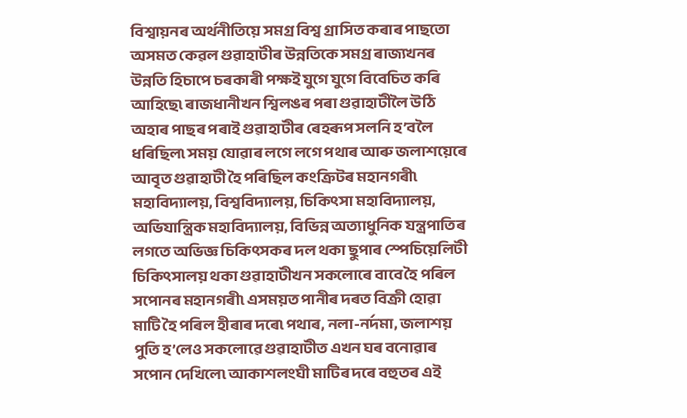বিশ্বায়নৰ অৰ্থনীতিয়ে সমগ্ৰ বিশ্ব গ্ৰাসিত কৰাৰ পাছতো অসমত কেৱল গুৱাহাটীৰ উন্নতিকে সমগ্ৰ ৰাজ্যখনৰ উন্নতি হিচাপে চৰকাৰী পক্ষই যুগে যুগে বিবেচিত কৰি আহিছে৷ ৰাজধানীখন শ্বিলঙৰ পৰা গুৱাহাটীলৈ উঠি অহাৰ পাছৰ পৰাই গুৱাহাটীৰ ৰেহৰূপ সলনি হ’বলৈ ধৰিছিল৷ সময় যোৱাৰ লগে লগে পথাৰ আৰু জলাশয়েৰে আবৃত গুৱাহাটী হৈ পৰিছিল কংক্ৰিটৰ মহানগৰী৷ মহাবিদ্যালয়, বিশ্ববিদ্যালয়, চিকিৎসা মহাবিদ্যালয়, অভিযান্ত্ৰিক মহাবিদ্যালয়, বিভিন্ন অত্যাধুনিক যন্ত্ৰপাতিৰ লগতে অভিজ্ঞ চিকিৎসকৰ দল থকা ছুপাৰ স্পেচিয়েলিটী চিকিৎসালয় থকা গুৱাহাটীখন সকলোৰে বাবে হৈ পৰিল সপোনৰ মহানগৰী৷ এসময়ত পানীৰ দৰত বিক্ৰী হোৱা মাটি হৈ পৰিল হীৰাৰ দৰে৷ পথাৰ, নলা-নৰ্দমা, জলাশয় পুতি হ’লেও সকলোৱে গুৱাহাটীত এখন ঘৰ বনোৱাৰ সপোন দেখিলে৷ আকাশলংঘী মাটিৰ দৰে বহুতৰ এই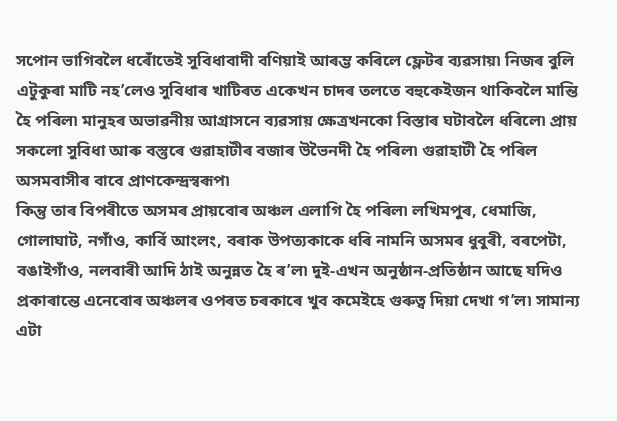সপোন ভাগিবলৈ ধৰোঁতেই সুবিধাবাদী বণিয়াই আৰম্ভ কৰিলে ফ্লেটৰ ব্যৱসায়৷ নিজৰ বুলি এটুকুৰা মাটি নহ’লেও সুবিধাৰ খাটিৰত একেখন চাদৰ তলতে বহুকেইজন থাকিবলৈ মান্তি হৈ পৰিল৷ মানুহৰ অভাৱনীয় আগ্ৰাসনে ব্যৱসায় ক্ষেত্ৰখনকো বিস্তাৰ ঘটাবলৈ ধৰিলে৷ প্ৰায় সকলো সুবিধা আৰু বস্তুৰে গুৱাহাটীৰ বজাৰ উভৈনদী হৈ পৰিল৷ গুৱাহাটী হৈ পৰিল অসমবাসীৰ বাবে প্ৰাণকেন্দ্ৰস্বৰূপ৷
কিন্তু তাৰ বিপৰীতে অসমৰ প্ৰায়বোৰ অঞ্চল এলাগি হৈ পৰিল৷ লখিমপুৰ, ধেমাজি, গোলাঘাট, নগাঁও, কাৰ্বি আংলং, বৰাক উপত্যকাকে ধৰি নামনি অসমৰ ধুবুৰী, বৰপেটা, বঙাইগাঁও, নলবাৰী আদি ঠাই অনুন্নত হৈ ৰ’ল৷ দুই-এখন অনুষ্ঠান-প্ৰতিষ্ঠান আছে যদিও প্ৰকাৰান্তে এনেবোৰ অঞ্চলৰ ওপৰত চৰকাৰে খুব কমেইহে গুৰুত্ব দিয়া দেখা গ’ল৷ সামান্য এটা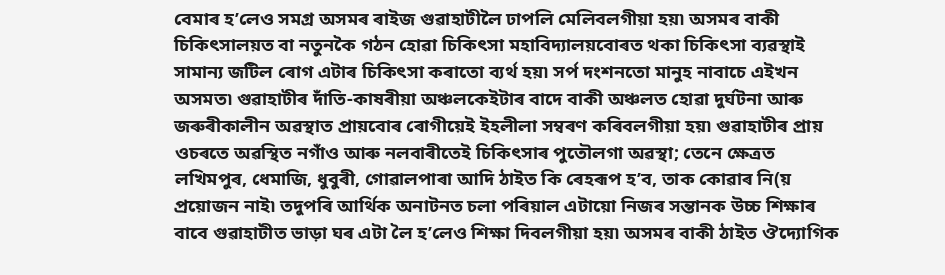বেমাৰ হ’লেও সমগ্ৰ অসমৰ ৰাইজ গুৱাহাটীলৈ ঢাপলি মেলিবলগীয়া হয়৷ অসমৰ বাকী চিকিৎসালয়ত বা নতুনকৈ গঠন হোৱা চিকিৎসা মহাবিদ্যালয়বোৰত থকা চিকিৎসা ব্যৱস্থাই সামান্য জটিল ৰোগ এটাৰ চিকিৎসা কৰাতো ব্যৰ্থ হয়৷ সৰ্প দংশনতো মানুহ নাবাচে এইখন অসমত৷ গুৱাহাটীৰ দাঁতি-কাষৰীয়া অঞ্চলকেইটাৰ বাদে বাকী অঞ্চলত হোৱা দুৰ্ঘটনা আৰু জৰুৰীকালীন অৱস্থাত প্ৰায়বোৰ ৰোগীয়েই ইহলীলা সম্বৰণ কৰিবলগীয়া হয়৷ গুৱাহাটীৰ প্ৰায় ওচৰতে অৱস্থিত নগাঁও আৰু নলবাৰীতেই চিকিৎসাৰ পুতৌলগা অৱস্থা; তেনে ক্ষেত্ৰত লখিমপুৰ, ধেমাজি, ধুবুৰী, গোৱালপাৰা আদি ঠাইত কি ৰেহৰূপ হ’ব, তাক কোৱাৰ নি(য় প্ৰয়োজন নাই৷ তদুপৰি আৰ্থিক অনাটনত চলা পৰিয়াল এটায়ো নিজৰ সন্তানক উচ্চ শিক্ষাৰ বাবে গুৱাহাটীত ভাড়া ঘৰ এটা লৈ হ’লেও শিক্ষা দিবলগীয়া হয়৷ অসমৰ বাকী ঠাইত ঔদ্যোগিক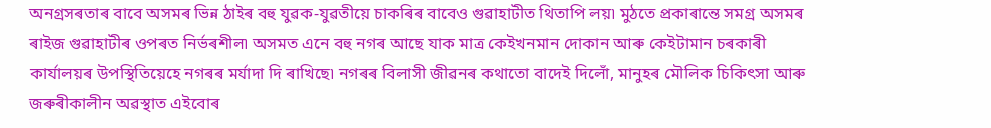অনগ্ৰসৰতাৰ বাবে অসমৰ ভিন্ন ঠাইৰ বহু যুৱক-যুৱতীয়ে চাকৰিৰ বাবেও গুৱাহাটীত থিতাপি লয়৷ মুঠতে প্ৰকাৰান্তে সমগ্ৰ অসমৰ ৰাইজ গুৱাহাটীৰ ওপৰত নিৰ্ভৰশীল৷ অসমত এনে বহু নগৰ আছে যাক মাত্ৰ কেইখনমান দোকান আৰু কেইটামান চৰকাৰী কাৰ্যালয়ৰ উপস্থিতিয়েহে নগৰৰ মৰ্যাদা দি ৰাখিছে৷ নগৰৰ বিলাসী জীৱনৰ কথাতো বাদেই দিলোঁ, মানুহৰ মৌলিক চিকিৎসা আৰু জৰুৰীকালীন অৱস্থাত এইবোৰ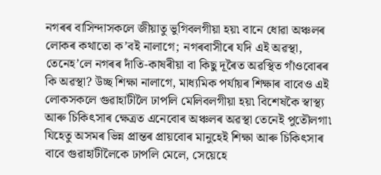নগৰৰ বাসিন্দাসকলে জীয়াতু ভুগিবলগীয়া হয়৷ বানে ধোৱা অঞ্চলৰ লোকৰ কথাতো ক’বই নালাগে; নগৰবাসীৰে যদি এই অৱস্থা, তেনেহ’লে নগৰৰ দাঁতি-কাষৰীয়া বা কিছু দূৰৈত অৱস্থিত গাঁওবোৰৰ কি অৱস্থা? উচ্ছ শিক্ষা নালাগে, মাধ্যমিক পৰ্যায়ৰ শিক্ষাৰ বাবেও এই লোকসকলে গুৱাহাটীলৈ ঢাপলি মেলিবলগীয়া হয়৷ বিশেষকৈ স্বাস্থ্য আৰু চিকিৎসাৰ ক্ষেত্ৰত এনেবোৰ অঞ্চলৰ অৱস্থা তেনেই পুতৌলগা৷
যিহেতু অসমৰ ভিন্ন প্ৰান্তৰ প্ৰায়বোৰ মানুহেই শিক্ষা আৰু চিকিৎসাৰ বাবে গুৱাহাটীলৈকে ঢাপলি মেলে, সেয়েহে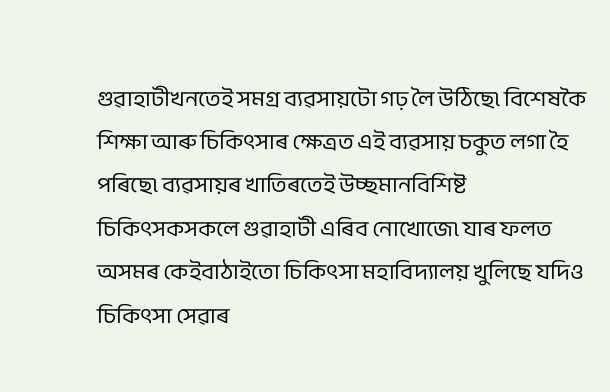গুৱাহাটীখনতেই সমগ্ৰ ব্যৱসায়টো গঢ় লৈ উঠিছে৷ বিশেষকৈ শিক্ষা আৰু চিকিৎসাৰ ক্ষেত্ৰত এই ব্যৱসায় চকুত লগা হৈ পৰিছে৷ ব্যৱসায়ৰ খাতিৰতেই উচ্ছমানবিশিষ্ট চিকিৎসকসকলে গুৱাহাটী এৰিব নোখোজে৷ যাৰ ফলত অসমৰ কেইবাঠাইতো চিকিৎসা মহাবিদ্যালয় খুলিছে যদিও চিকিৎসা সেৱাৰ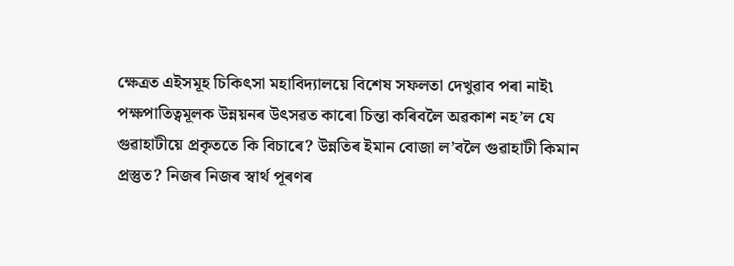ক্ষেত্ৰত এইসমূহ চিকিৎসা মহাবিদ্যালয়ে বিশেষ সফলতা দেখুৱাব পৰা নাই৷
পক্ষপাতিত্বমূলক উন্নয়নৰ উৎসৱত কাৰো চিন্তা কৰিবলৈ অৱকাশ নহ’ল যে গুৱাহাটীয়ে প্ৰকৃততে কি বিচাৰে? উন্নতিৰ ইমান বোজা ল’বলৈ গুৱাহাটী কিমান প্ৰস্তুত? নিজৰ নিজৰ স্বাৰ্থ পূৰণৰ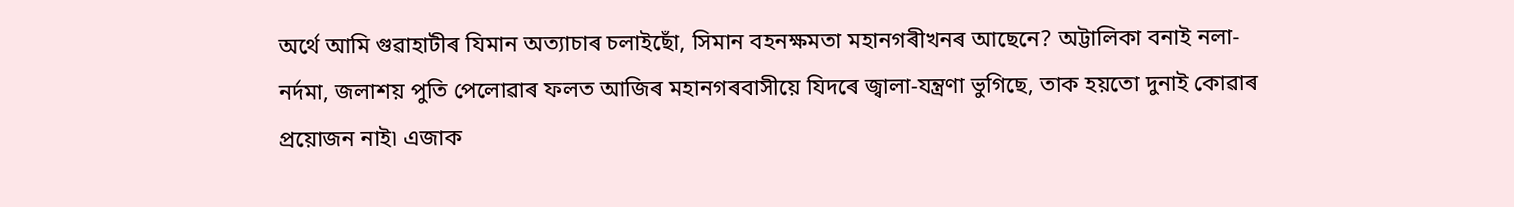অৰ্থে আমি গুৱাহাটীৰ যিমান অত্যাচাৰ চলাইছোঁ, সিমান বহনক্ষমতা মহানগৰীখনৰ আছেনে? অট্টালিকা বনাই নলা-নৰ্দমা, জলাশয় পুতি পেলোৱাৰ ফলত আজিৰ মহানগৰবাসীয়ে যিদৰে জ্বালা-যন্ত্ৰণা ভুগিছে, তাক হয়তো দুনাই কোৱাৰ প্ৰয়োজন নাই৷ এজাক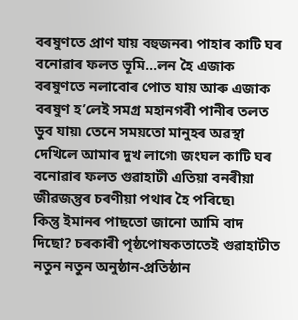বৰষুণতে প্ৰাণ যায় বহুজনৰ৷ পাহাৰ কাটি ঘৰ বনোৱাৰ ফলত ভূমি…লন হৈ এজাক বৰষুণতে নলাবোৰ পোত যায় আৰু এজাক বৰষুণ হ’লেই সমগ্ৰ মহানগৰী পানীৰ তলত ডুব যায়৷ তেনে সময়তো মানুহৰ অৱস্থা দেখিলে আমাৰ দুখ লাগে৷ জংঘল কাটি ঘৰ বনোৱাৰ ফলত গুৱাহাটী এতিয়া বনৰীয়া জীৱজন্তুৰ চৰণীয়া পথাৰ হৈ পৰিছে৷
কিন্তু ইমানৰ পাছতো জানো আমি বাদ দিছো? চৰকাৰী পৃষ্ঠপোষকতাতেই গুৱাহাটীত নতুন নতুন অনুষ্ঠান-প্ৰতিষ্ঠান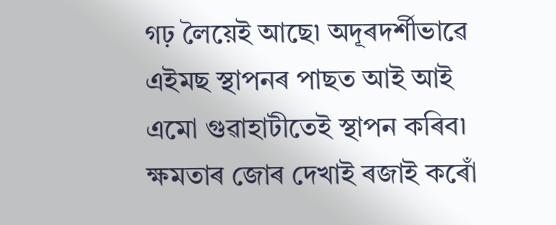গঢ় লৈয়েই আছে৷ অদূৰদৰ্শীভাৱে এইমছ স্থাপনৰ পাছত আই আই এমো গুৱাহাটীতেই স্থাপন কৰিব৷ ক্ষমতাৰ জোৰ দেখাই ৰজাই কৰোঁ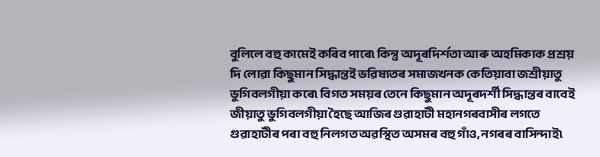বুলিলে বহু কামেই কৰিব পাৰে৷ কিন্তু অদূৰদিৰ্শতা আৰু অহমিকাক প্ৰশ্ৰয় দি লোৱা কিছুমান সিদ্ধান্তই ভৱিষ্যতৰ সমাজখনক কেতিয়াবা জশ্ৰীয়াতু ভুগিবলগীয়া কৰে৷ বিগত সময়ৰ তেনে কিছুমান অদূৰদৰ্শী সিদ্ধান্তৰ বাবেই জীয়াতু ভুগিবলগীয়া হৈছে আজিৰ গুৱাহাটী মহানগৰবাসীৰ লগতে গুৱাহাটীৰ পৰা বহু নিলগত অৱস্থিত অসমৰ বহু গাঁও, নগৰৰ বাসিন্দাই৷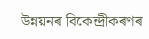উন্নয়নৰ বিকেন্দ্ৰীকৰণৰ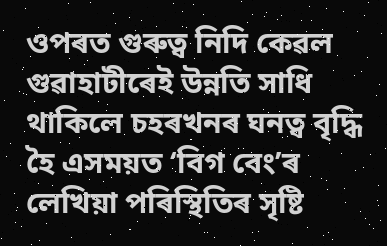ওপৰত গুৰুত্ব নিদি কেৱল গুৱাহাটীৰেই উন্নতি সাধি থাকিলে চহৰখনৰ ঘনত্ব বৃদ্ধি হৈ এসময়ত ‘বিগ বেং’ৰ লেখিয়া পৰিস্থিতিৰ সৃষ্টি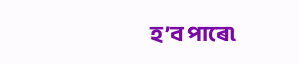হ’ব পাৰে৷